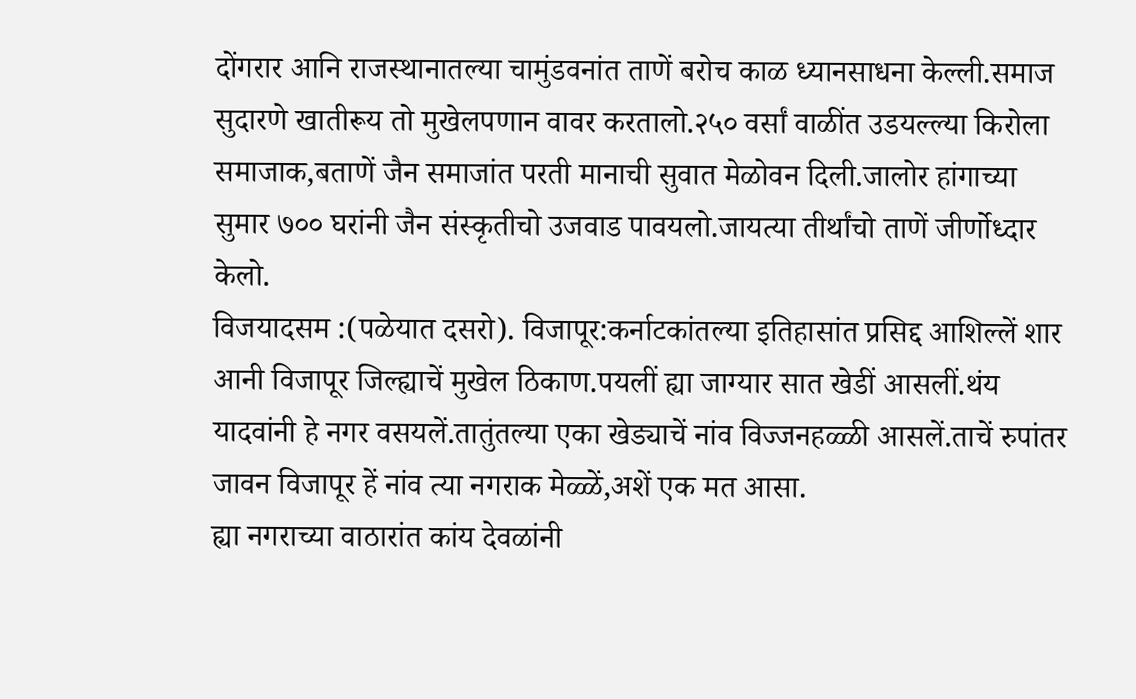दोंगरार आनि राजस्थानातल्या चामुंडवनांत ताणें बरोच काळ ध्यानसाधना केल्ली.समाज सुदारणे खातीरूय तो मुखेलपणान वावर करतालो.२५० वर्सां वाळींत उडयल्ल्या किरोला समाजाक,बताणें जैन समाजांत परती मानाची सुवात मेळोवन दिली.जालोर हांगाच्या सुमार ७०० घरांनी जैन संस्कृतीचो उजवाड पावयलो.जायत्या तीर्थांचो ताणें जीर्णोध्दार केलो.
विजयादसम :(पळेयात दसरो). विजापूर:कर्नाटकांतल्या इतिहासांत प्रसिद्द आशिल्लें शार आनी विजापूर जिल्ह्याचें मुखेल ठिकाण.पयलीं ह्या जाग्यार सात खेडीं आसलीं.थंय यादवांनी हे नगर वसयलें.तातुंतल्या एका खेड्याचें नांव विज्जनहळ्ळी आसलें.ताचें रुपांतर जावन विजापूर हें नांव त्या नगराक मेळ्ळें,अशें एक मत आसा.
ह्या नगराच्या वाठारांत कांय देवळांनी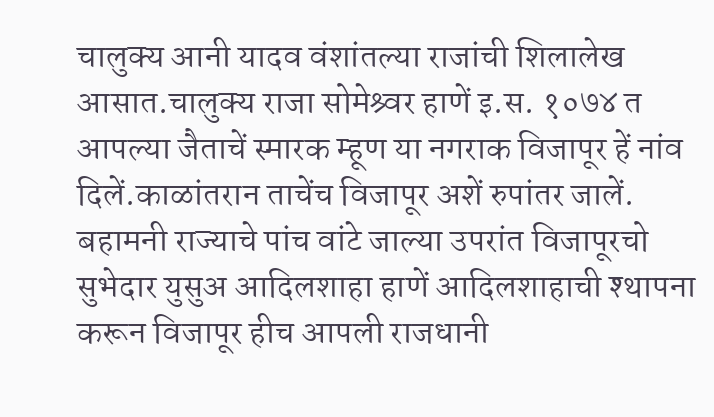चालुक्य आनी यादव वंशांतल्या राजांची शिलालेख आसात.चालुक्य राजा सोमेश्र्वर हाणें इ.स. १०७४ त आपल्या जैताचें स्मारक म्हूण या नगराक विजापूर हें नांव दिलें.काळांतरान ताचेंच विजापूर अशें रुपांतर जालें.
बहामनी राज्याचे पांच वांटे जाल्या उपरांत विजापूरचो सुभेदार युसुअ आदिलशाहा हाणें आदिलशाहाची श्थापना करून विजापूर हीच आपली राजधानी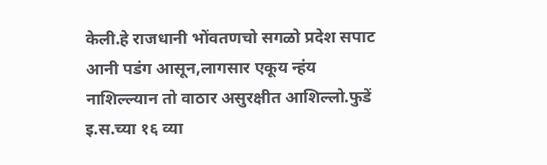केली.हे राजधानी भोंवतणचो सगळो प्रदेश सपाट आनी पडंग आसून,लागसार एकूय न्हंय नाशिल्ल्यान तो वाठार असुरक्षीत आशिल्लो.फुडें इ.स.च्या १६ व्या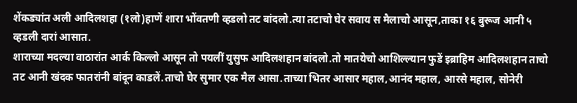शेंकड्यांत अली आदिलशहा (१लो)हाणें शारा भोंवतणी व्हडलो तट बांदलो.त्या तटाचो घेर सवाय स मैलाचो आसून,ताका १६ बुरूज आनी ५ व्हडली दारां आसात.
शाराच्या मदल्या वाठारांत आर्क किल्लो आसून तो पयलीं युसुफ आदिलशहान बांदलो.तो मातयेचो आशिल्ल्यान फुडें इब्राहिम आदिलशहान ताचो तट आनी खंदक फातरांनी बांदून काडलें.ताचो घेर सुमार एक मैल आसा.ताच्या भितर आसार महाल,आनंद महाल, आरसे महाल, सोनेरी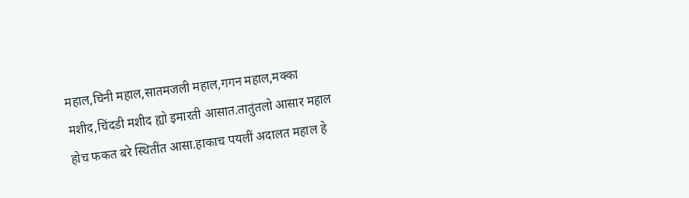महाल,चिनी महाल,सातमजली महाल,गगन महाल,मक्का मशीद,चिंदडी मशीद ह्यो इमारती आसात.तातुंतलो आसार महाल होच फकत बरे स्थितींत आसा.हाकाच पयलीं अदालत महाल हे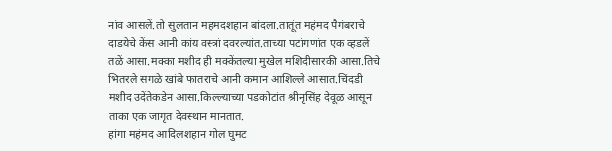नांव आसलें.तो सुलतान महमदशहान बांदला.तातूंत महंमद पैगंबराचे दाडयेचे केंस आनी कांय वस्त्रां दवरल्यांत.ताच्या पटांगणांत एक व्हडलें तळें आसा.मक्का मशीद ही मक्केंतल्या मुखेल मशिदीसारकी आसा.तिचे भितरले सगळे खांबे फातराचे आनी कमान आशिल्ले आसात.चिंदडी मशीद उदेंतेकडेन आसा.किल्ल्याच्या पडकोटांत श्रीनृसिंह देवूळ आसून ताका एक जागृत देवस्थान मानतात.
हांगा महंमद आदिलशहान गोल घुमट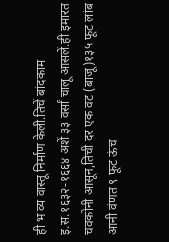ही भ व्य वास्तू निर्माण केली.तिचें बांदकाम इ.स.१६३२-१६६४ अशें ३३ वर्सां चालू आसलें.ही इमारत चवकोनी आसून,तिची दर एक वट (बाजू)१३५ फूट लांब आनी वंणत ९ फूट ऊंच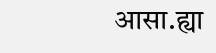आसा.ह्या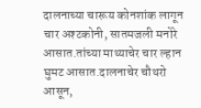दालनाच्या चारूय कोनशांक लागून चार अश्टकोनी, सातमजली मनोरे आसात.तांच्या माथ्याचेर चार ल्हान घुमट आसात.दालनाचेर चौथरो आसून,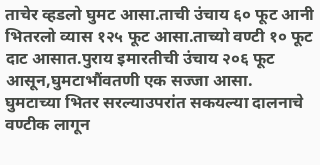ताचेर व्हडलो घुमट आसा.ताची उंचाय ६० फूट आनी भितरलो व्यास १२५ फूट आसा.ताच्यो वण्टी १० फूट दाट आसात.पुराय इमारतीची उंचाय २०६ फूट आसून,घुमटाभौंवतणी एक सज्जा आसा.
घुमटाच्या भितर सरल्याउपरांत सकयल्या दालनाचे वण्टीक लागून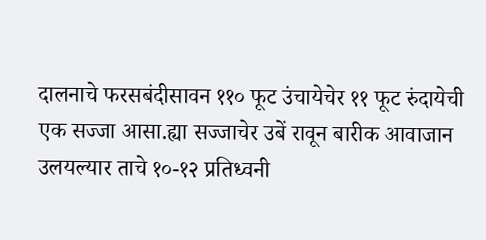दालनाचे फरसबंदीसावन ११० फूट उंचायेचेर ११ फूट रुंदायेची एक सज्जा आसा.ह्या सज्जाचेर उबें रावून बारीक आवाजान उलयल्यार ताचे १०-१२ प्रतिध्वनी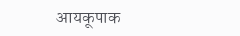आयकूपाक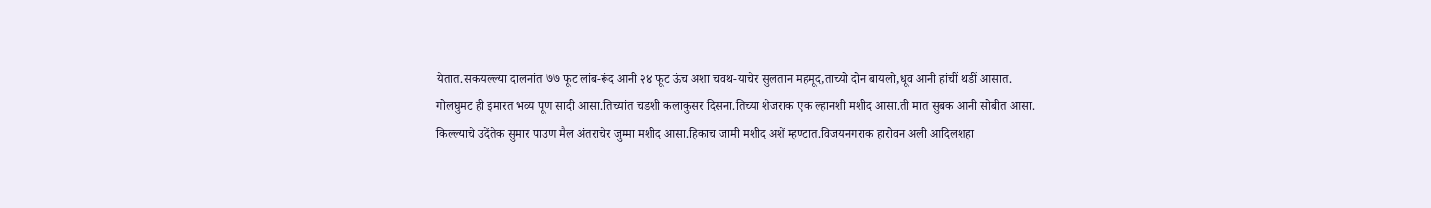येतात.सकयल्ल्या दालनांत ७७ फूट लांब-रूंद आनी २४ फूट ऊंच अशा चवथ-याचेर सुलतान महमूद,ताच्यो दोन बायलो,धूव आनी हांचीं थडीं आसात.
गोलघुमट ही इमारत भव्य पूण सादी आसा.तिच्यांत चडशी कलाकुसर दिसना.तिच्या शेजराक एक ल्हानशी मशीद आसा.ती मात सुबक आनी सोबीत आसा.
किल्ल्याचे उदेंतेक सुमार पाउण मैल अंतराचेर जुम्मा मशीद आसा.हिकाच जामी मशीद अशें म्हण्टात.विजयनगराक हारोवन अली आदिलशहा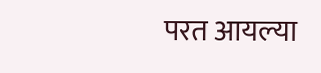परत आयल्या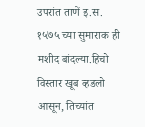उपरांत ताणें इ.स. १५७५ च्या सुमाराक ही मशीद बांदल्या.हिचो विस्तार खूब व्हडलो आसून, तिच्यांत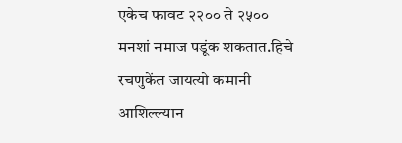एकेच फावट २२०० ते २५०० मनशां नमाज पडूंक शकतात.हिचे रचणुकेंत जायत्यो कमानी आशिल्ल्यान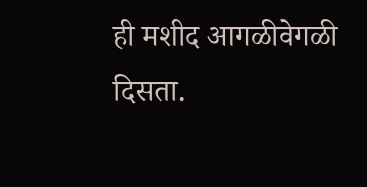ही मशीद आगळीवेगळी दिसता.